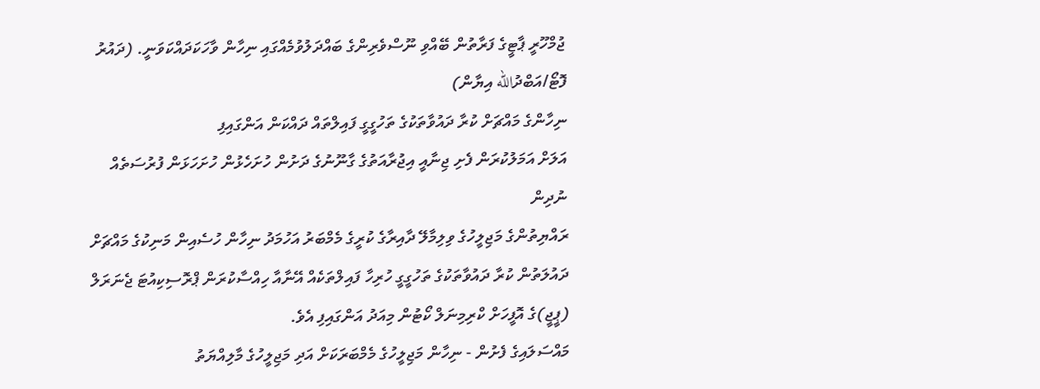ޖުމްހޫރީ ޕާޓީގެ ފަރާތުން ބޭއްވި ނޫސްވެރިންގެ ބައްދަލުވުމެއްގައި ނިހާން ވާހަކަދައްކަވަނީ. (ދައުރު ފޮޓޯ/އަބްދުالله އިޔާން)
ނިހާންގެ މައްޗަށް ކުރާ ދައުވާތަކުގެ ތަހުގީގީ ފައިލްތައް ދައްކަން އަންގައިފި
އަލަށް އަމަލުކުރަން ފެށި ޖިނާއީ އިޖުރާއަތުގެ ގާނޫނުގެ ދަށުން ހުށަހެޅުން ހުށަހަޅަން ފުރުސަތެއް ނުދިން
ރައްޔިތުންގެ މަޖިލީހުގެ ވިލިމާލޭ ދާއިރާގެ ކުރީގެ މެމްބަރު އަހުމަދު ނިހާން ހުސެއިން މަނިކުގެ މައްޗަށް ދައުލަތުން ކުރާ ދައުވާތަކުގެ ތަހުގީގީ ހުރިހާ ފައިލްތަކެއް އޭނާއާ ހިއްސާކުރަން ޕްރޮސިކިއުޓަ ޖެނަރަލް (ޕީޖީ)ގެ އޮފީހަށް ކްރިމިނަލް ކޯޓުން މިއަދު އަންގައިފި އެވެ.
މައްސަލައިގެ ފެށުން - ނިހާން މަޖިލީހުގެ މެމްބަރަކަށް އަދި މަޖިލީހުގެ މާލިއްޔަތު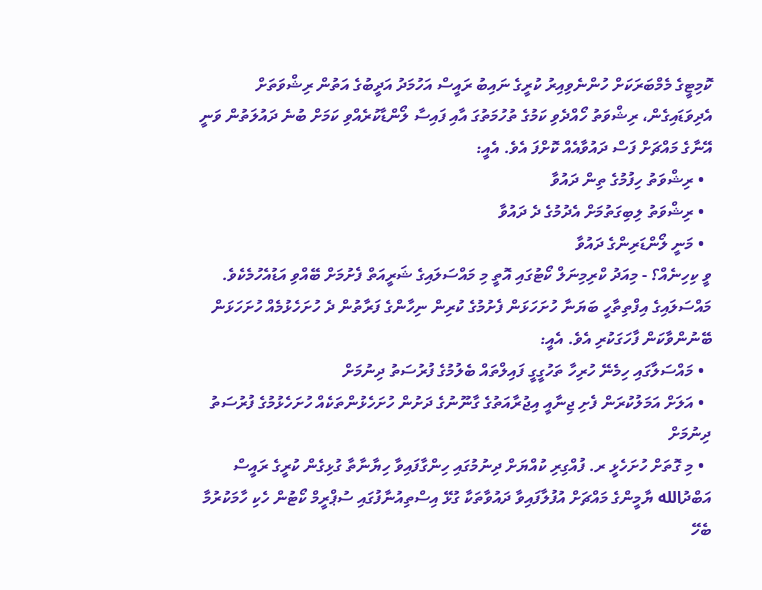ކޮމިޓީގެ މެމްބަރަކަށް ހުންނެވިއިރު ކުރީގެ ނައިބު ރައީސް އަހުމަދު އަދީބުގެ އަތުން ރިޝްވަތަށް އެދިވަޑައިގެން، ރިޝްވަތު ހޯއްދެވި ކަމުގެ ތުހުމަތުގަ އާއި ފައިސާ ލޯންޑާކުރެއްވި ކަމަށް ބުނެ ދައުލަތުން ވަނީ އޭނާގެ މައްޗަށް ފަސް ދައުވާއެއް ކޮށްފަ އެވެ. އެއީ:
  • ރިޝްވަތު ހިފުމުގެ ތިން ދައުވާ
  • ރިޝްވަތު ލިބިގަތުމަށް އެދުމުގެ ދެ ދައުވާ
  • މަނީ ލޯންޑަރިންގެ ދައުވާ
ވީ ކިހިނެއް؟ - މިއަދު ކްރިމިނަލް ކޯޓުގައި އޮތީ މި މައްސަލައިގެ ޝަރީއަތް ފެށުމަށް ބޭއްވި އަޑުއެހުމެކެވެ. މައްސަލައިގެ އިފްތިތާހީ ބަޔަނާ ހުށަހަޅަން ފެށުމުގެ ކުރިން ނިހާންގެ ފަރާތުން ދެ ހުށަހެޅުމެއް ހުށަހަޅަން ބޭނުންވާކަން ފާހަގަކުރި އެވެ. އެއީ:
  • މައްސަލާގައި ހިމެނޭ ހުރިހާ ތަހުގީގީ ފައިލްތައް ބެލުމުގެ ފުރުސަތު ދިނުމަށް
  • އަލަށް އަމަލުކުރަން ފެށި ޖިނާއީ އިޖުރާއަތުގެ ގާނޫނުގެ ދަށުން ހުށަހެޅުންތަކެއް ހުށަހެޅުމުގެ ފުރުސަތު ދިނުމަށް
  • މި ގޮތަށް ހުށަހެޅީ ރ. ފުއްގިރި ކުއްޔަށް ދިނުމުގައި ހިންގާފައިވާ ހިޔާނާތާ ގުޅިގެން ކުރީގެ ރައީސް އަބްދުالله ޔާމީންގެ މައްޗަށް އުފުލާފައިވާ ދައުވާތަކާ ގުޅޭ އިސްތިއުނާފުގައި ސުޕްރީމް ކޯޓުން ހެކި ހާމަކުރުމާ ބެހޭ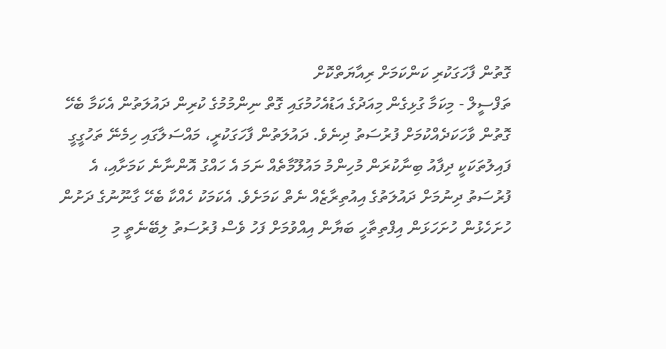ގޮތުން ފާހަގަކުރި ކަންކަމަށް ރިއާޔަތްކޮށް
ތަފްސީލް - މިކަމާ ގުޅިގެން މިއަދުގެ އަޑުއެހުމުގައި ގޮތް ނިންމުމުގެ ކުރިން ދައުލަތުން އެކަމާ ބެހޭ ގޮތުން ވާހަކަދެއްކުމަށް ފުރުސަތު ދިނެވެ. ދައުލަތުން ފާހަގަކުރީ، މައްސަލާގައި ހިމެނޭ ތަހުގީގީ ފައިލުތަކަކީ ދިފާއު ބިނާކުރަން މުހިންމު މައުލޫމާތެއް ނަމަ އެ ހައްގު އޮންނާނެ ކަމަށާއި، އެ ފުރުސަތު ދިނުމަށް ދައުލަތުގެ އިއުތިރާޒެއް ނެތް ކަމަށެވެ. އެކަމަކު ހެއްކާ ބެހޭ ގާނޫނުގެ ދަށުން ހުށަހެޅުން ހުށަހަޅަން އިފްތިތާހީ ބަޔާން އިއްވުމަށް ފަހު ވެސް ފުރުސަތު ލިބޭނެތީ މި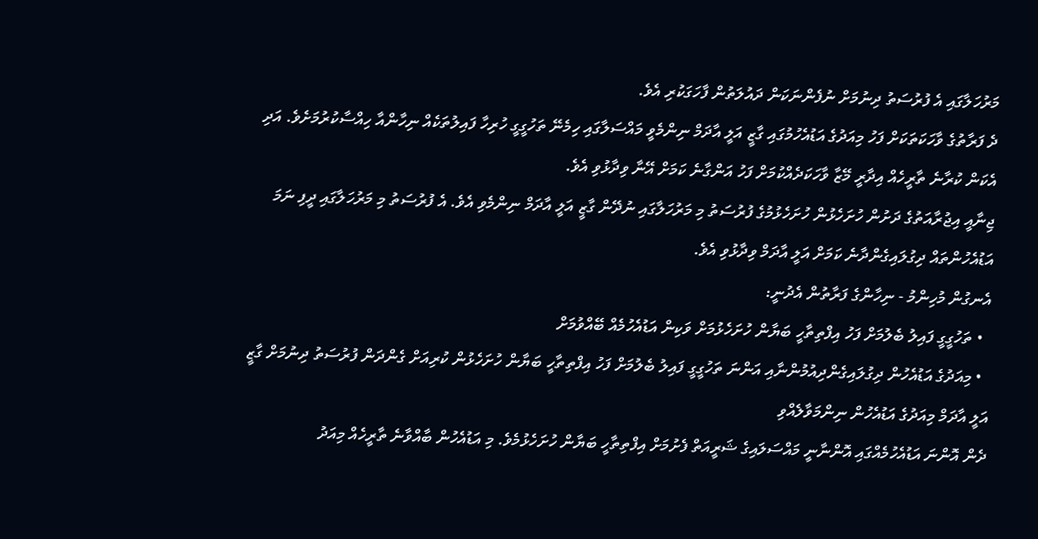މަރުހަލާގައި އެ ފުރުސަތު ދިނުމަށް ނުފެންނަކަން ދައުލަތުން ފާހަގަކުރި އެވެ.
ދެ ފަރާތުގެ ވާހަކަތަކަށް ފަހު މިއަދުގެ އަޑުއެހުމުގައި ގާޒީ އަލީ އާދަމް ނިންމެވީ މައްސަލާގައި ހިމެނޭ ތަހުގީގީ ހުރިހާ ފައިލުތަކެއް ނިހާންއާ ހިއްސާކުރުމަށެވެ. އަދި އެކަން ކުރާނެ ތާރީހެއް އިދާރީ މޭޒާ ވާހަކަދެއްކުމަށް ފަހު އަންގާނެ ކަމަށް އޭނާ ވިދާޅުވި އެވެ.
ޖިނާއީ އިޖުރާއަތުގެ ދަށުން ހުށަހެޅުން ހުށަހެޅުމުގެ ފުރުސަތު މި މަރުހަލާގައި ނުދޭން ގާޒީ އަލީ އާދަމް ނިންމެވި އެވެ. އެ ފުރުސަތު މި މަރުހަލާގައި ދީފި ނަމަ އަޑުއެހުންތައް ދިގުލައިގެންދާނެ ކަމަށް އަލީ އާދަމް ވިދާޅުވި އެވެ.
އެނގުން މުހިންމު - ނިހާންގެ ފަރާތުން އެދުނީ:
  • ތަހުގީގީ ފައިލު ބެލުމަށް ފަހު އިފްތިތާހީ ބަޔާން ހުށަހެޅުމަށް ވަކިން އަޑުއެހުމެއް ބޭއްވުމަށް
  • މިއަދުގެ އަޑުއެހުން ދިގުލައިގެންދިއުމުންނާއި އަންނަ ތަހުގީގީ ފައިލު ބެލުމަށް ފަހު އިފްތިތާހީ ބަޔާން ހުށަހެޅުން ކުރިއަށް ގެންދަން ފުރުސަތު ދިނުމަށް ގާޒީ އަލީ އާދަމް މިއަދުގެ އަޑުއެހުން ނިންމަވާލެއްވި
ދެން އޮންނަ އަޑުއެހުމެއްގައި އޮންނާނީ މައްސަލައިގެ ޝަރީއަތް ފެށުމަށް އިފްތިތާހީ ބަޔާން ހުށަހެޅުމެވެ. މި އަޑުއެހުން ބާއްވާނެ ތާރީހެއް މިއަދު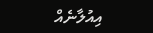އިއުލާނެއް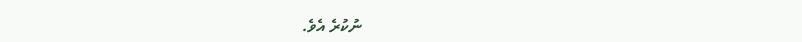ނުކުރެ އެވެ.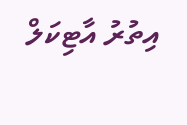އިތުރު އާޓިކަލް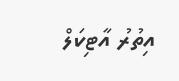އިތުރު އާޓިކަލް